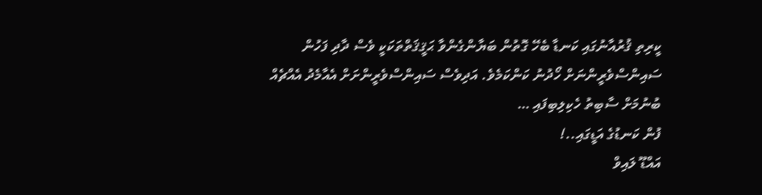ކީރިތި ޤުރުއާނުގައި ކަނޑާ ބެހޭ ގޮތުން ބަޔާންގެންވާ ޙަޤީޤަތްތަކަކީ ވެސް ދާދި ފަހުން ސައިންސްވެރީންނަށް ހޯދުނު ކަންކަމެވެ. އަދިވެސް ސައިންސްވެރީންށަށް އެއާމެދު އެއްޗެއް ބުނުމަށް ސާބިތު ހެކިލިބިފައި …
ފުން ކަނޑުގެ އަޑީގައި..!
އައްޑޫ ލައިވް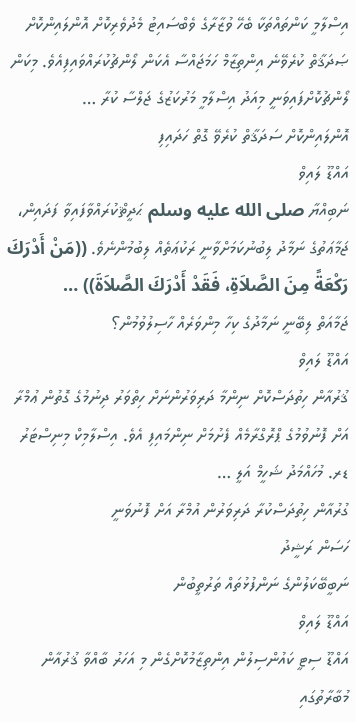އިސްލާމީ ކަންތައްތަކާ ބެހޭ ވުޒާރާގެ ވެބްސައިޓު މެދުވެރިކޮށް އޮންލައިންކޮށް ޞަދަޤާތް ކުރެވޭނެ އިންތިޒާމް ހަމަޖައްސާ އެކަން ލޯންޗުކުރައްވައިފިއެވެ. މިކަން ލޯންޗުކޮށްފައިވަނީ މިއަދު އިސްލާމީ މަރުކަޒުގެ ޖަލްސާ ކުރާ …
އޮންލައިންކޮށް ސަދަޤާތް ކުރެވޭ ގޮތް ހަދައިފި
އައްޑޫ ލައިވް
ނަބިއްޔާ صلى الله عليه وسلم ޙަދީޘްކުރައްވާފައިވާ ފަދައިން، ޖަމާޢަތުގެ ނަމާދު ލިބުނުކަމަށްވާނީ ރަކުޢަތެއް ލިބުމުންނެވެ. ((مَنْ أَدْرَكَ رَكْعَةً مِنَ الصَّلاَةِ، فَقَدْ أَدْرَكَ الصَّلاَةَ)) …
ޖަމާއަތް ލިބޭނީ ނަމާދުގެ ކިހާ މިންވަރެއް ހާސިލުވުމުން؟
އައްޑޫ ލައިވް
ޤުރުއާން ހިތުދަސްކޮށް ނިންމާ ދަރިވަރުންނަށް ހިތްވަރު ދިނުމުގެ ގޮތުން ޢުމްރާ އަށް ފޮނުވުމުގެ ޕްރޮގްރާމެއް ފެށުމަށް ނިންމައިފި އެވެ. އިސްލާމިކް މިނިސްޓަރު ޑރ. މުހައްމަދު ޝަހީމް އަލީ …
ގުރުއާން ހިތުދަސްކުރާ ދަރިވަރުން އުމްރާ އަށް ފޮނުވަނީ
ހަސަން ރަޝީދު
ނަބީބޭކަލުންގެ ނަންފުޅުތައް ތަރުތީބުން
އައްޑޫ ލައިވް
އައްޑޫ ސިޓީ ކައުންސިލުން އިންތިޒާމުކޮށްގެން މި އަހަރު ބާއްވާ ޤުރުއާން މުބާރާތުގައި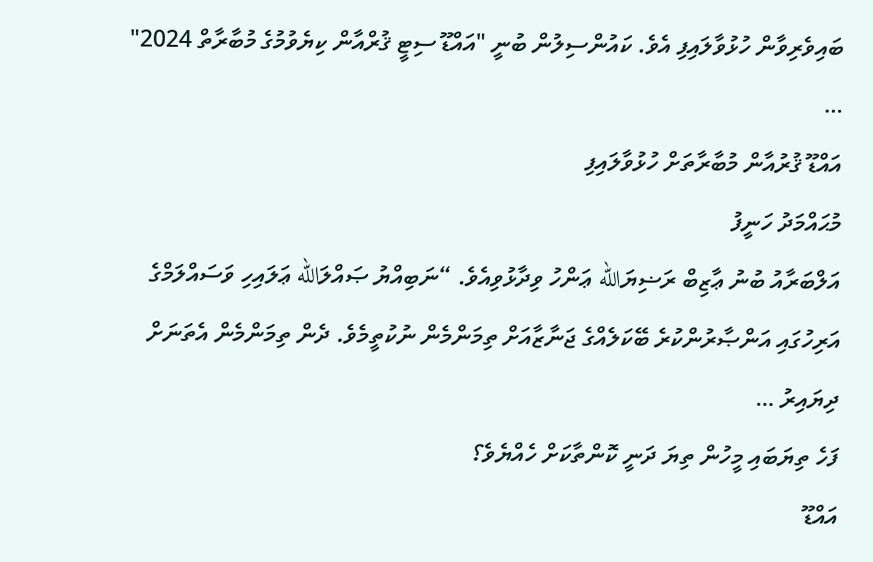ބައިވެރިވާން ހުޅުވާލައިފި އެވެ. ކައުންސިލުން ބުނީ "އައްޑޫ ސިޓީ ޤުރްއާން ކިޔެވުމުގެ މުބާރާތް 2024" …
އައްޑޫ ޤުރުއާން މުބާރާތަށް ހުޅުވާލައިފި
މުޙައްމަދު ހަނީފު
އަލްބަރާއު ބުނު ޢާޒިބް ރަޟިޔަالله ޢަންހު ވިދާޅުވިއެވެ. “ނަބިއްޔު ޞައްލަالله ޢަލައިހި ވަސައްލަމްގެ އަރިހުގައި އަންޞާރުންކުރެ ބޭކަލެއްގެ ޖަނާޒާއަށް ތިމަންމެން ނުކުތީމެވެ. ދެން ތިމަންމެން އެތަނަށް ދިޔައިރު …
ފަހެ ތިޔަބައި މީހުން ތިޔަ ދަނީ ކޮންތާކަށް ހެއްޔެވެ؟
އައްޑޫ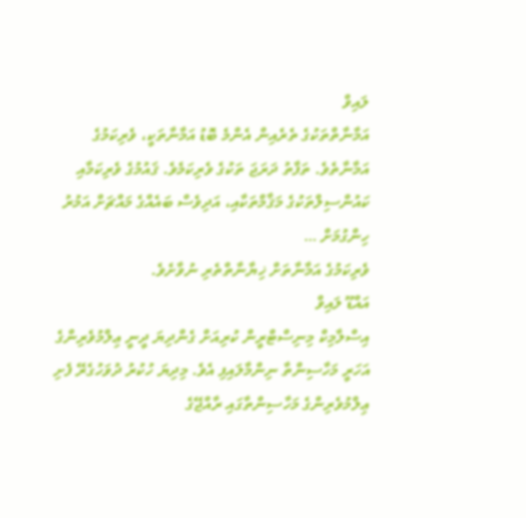ލައިވް
އަމާނާތްތަކުގެ ތެރެއިން އެންމެ ބޮޑު އަމާނާތަކީ، ވެރިކަމުގެ އަމާނާތެވެ. ތަފާތު ދަރަޖަ ތަކުގެ ވެރިކަމެވެ. ޤައުމުގެ ވެރިކަމާއި ކައުންސިލްތަކުގެ މަޤާމްތަކާއި، އަދިވެސް ބައެއްގެ މައްޗަށް އަމުރު ހިންގުމަށް …
ވެރިކަމުގެ އަމާނާތަށް ޚިޔާނާތްތެރި ނުވާށެވެ.
އައްޑޫ ލައިވް
އިސްލާމިކް މިނިސްޓްރީން ކުރިއަށް ގެންދިޔަ ދީނީ ޢިލްމުވެރިންގެ އަހަރީ މަހާސިންތާ ނިންމާލައިފި އެވެ. މިދިޔަ ހުކުރު ދުވަހުގެރޭ ފެށި ޢިލްމުވެރިންގެ މަހާސިންތާގައި ރާއްޖޭގެ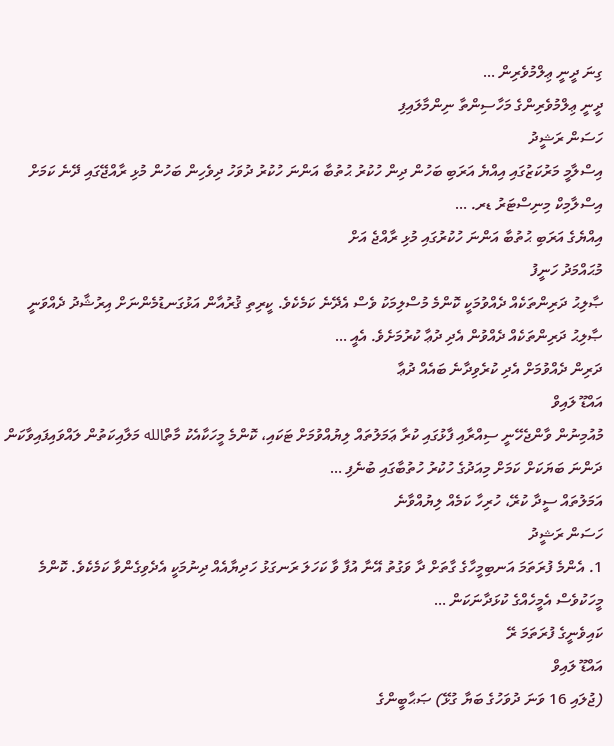ގިނަ ދީނީ ޢިލްމުވެރިން …
ދީނީ ޢިލްމުވެރިންގެ މަހާސިންތާ ނިންމާލައިފި
ހަސަން ރަޝީދު
އިސްލާމީ މަރުކަޒުގައި އިއްޔެ އަރަބި ބަހުން ދިން ހުކުރު ޙުތުބާ އަންނަ ހުކުރު ދުވަހު ދިވެހިން ބަހުން މުޅި ރާއްޖޭގައި ދޭނެ ކަމަށް އިސްލާމިކް މިނިސްޓަރު ޑރ. …
އިއްޔެގެ އަރަބި ޙުތުބާ އަންނަ ހުކުރުގައި މުޅި ރާއްޖެ އަށް
މުޙައްމަދު ހަނީފު
ޞާލިޙު ދަރިންތަކެއް ދެއްވުމަކީ ކޮންމެ މުސްލިމަކު ވެސް އެދޭނެ ކަމެކެވެ. ކީރިތި ޤުރުއާން އަޅުގަނޑުމެންނަށް އިރުޝާދު ދެއްވަނީ ޞާލިޙު ދަރިންތަކެއް ދެއްވުން އެދި ދުޢާ ކުރުމަށެވެ. އެއީ …
ދަރިން ދެއްވުމަށް އެދި ކުރެވިދާނެ ބައެއް ދުޢާ
އައްޑޫ ލައިވް
މުއުމިނުން ވާންޖެހޭނީ ސިއްރާއި ފާޅުގައި ކުރާ ޢަމަލުތައް ލިޔުއްވުމަށް ޓަކައި، ކޮންމެ މީހަކާއެކު މާތްالله މަލާއިކަތުން ލައްވައިފައިވާކަން ދަންނަ ބަޔަކަށް ކަމަށް މިއަދުގެ ހުކުރު ހުތުބާގައި ބުނެފި …
އަމަލުތައް ސީދާ ކުރޭ، ހުރިހާ ކަމެއް ލިޔުއްވާނެ
ހަސަން ރަޝީދު
1. އެންމެ ފުރަތަމަ އަނބިމީހާގެ ގާތަށް ދާ ވަގުތު އޭނާ އުފާ ވާ ކަހަލަ ރަނގަޅު ހަދިޔާއެއް ދިނުމަކީ އެދެވިގެންވާ ކަމެކެވެ. ކޮންމެ މީހަކުވެސް އެމީހެއްގެ ކުޅަދާނަކަން …
ކައިވެނީގެ ފުރަތަމަ ރޭ
އައްޑޫ ލައިވް
(ޖުލައި 16 ވަނަ ދުވަހުގެ ބަޔާ ގުޅޭ) ޞަޙާބީންގެ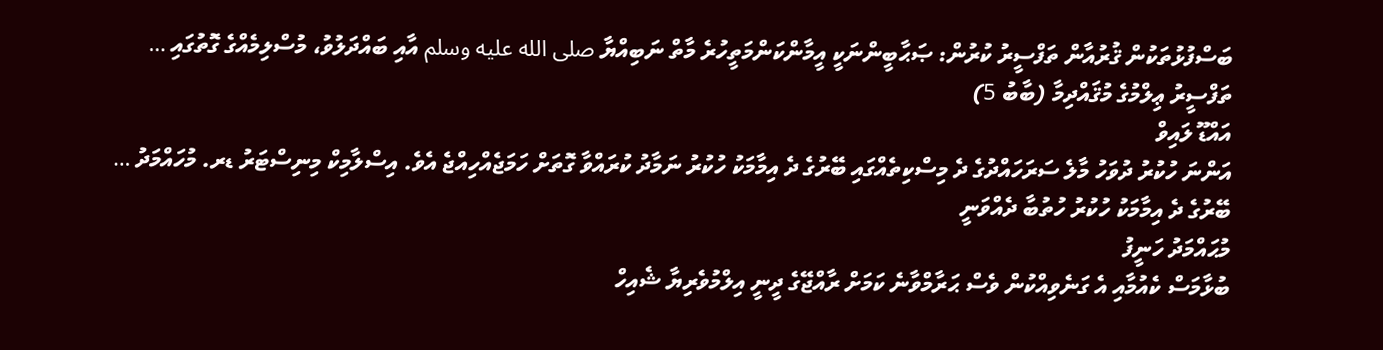ބަސްފުޅުތަކުން ޤުރުއާން ތަފްސީރު ކުރުން: ޞަޙާބީންނަކީ އީމާންކަންމަތީހުރެ މާތް ނަބިއްޔާ صلى الله عليه وسلم އާއި ބައްދަލުވު، މުސްލިމެއްގެ ގޮތުގައި …
ތަފްސީރު ޢިލްމުގެ މުޤައްދިމާ (ބާބު 5)
އައްޑޫ ލައިވް
އަންނަ ހުކުރު ދުވަހު މާލެ ސަރަހައްދުގެ ދެ މިސްކިތެއްގައި ބޭރުގެ ދެ އިމާމަކު ހުކުރު ނަމާދު ކުރައްވާ ގޮތަށް ހަމަޖެއްހިއްޖެ އެވެ. އިސްލާމިކް މިނިސްޓަރު ޑރ. މުހައްމަދު …
ބޭރުގެ ދެ އިމާމަކު ހުކުރު ހުތުބާ ދެއްވަނީ
މުޙައްމަދު ހަނީފު
ބުޅާމަސް ކެއުމާއި އެ ގަނެވިއްކުން ވެސް ޙަރާމްވާނެ ކަމަށް ރާއްޖޭގެ ދީނީ އިލްމުވެރިޔާ ޝެއިހް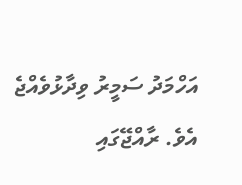އަހްމަދު ސަމީރު ވިދާޅުވެއްޖެ އެވެ. ރާއްޖޭގައި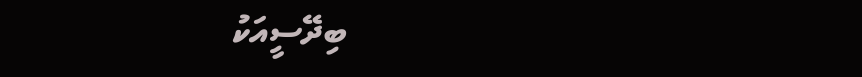ބިދޭސީއަކު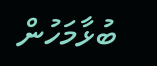ބުޅާމަހުން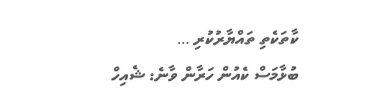ކާތަކެތި ތައްޔާރުކުރި …
ބުޅާމަސް ކެއުން ހަރާން ވާނެ: ޝެއިހް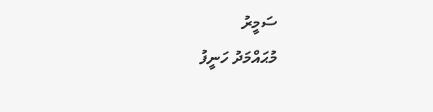ސަމީރު
މުޙައްމަދު ހަނީފު